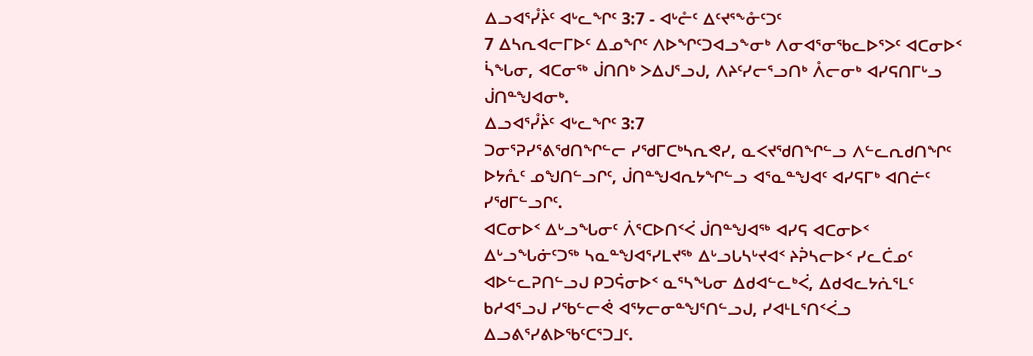ᐃᓗᐊᕐᓮᔩᑦ ᐊᒡᓚᖏᑦ 3:7 - ᐊᒡᓔᑦ ᐃᑦᔪᕐᖕᓁᑦᑐᑦ
7 ᐃᓴᕆᐊᓕᒥᐅᑦ ᐃᓄᖏᑦ ᐱᐅᖏᑦᑐᐊᓗᖕᓂᒃ ᐱᓂᐊᕐᓂᖃᓚᐅᕐᐳᑦ ᐊᑕᓂᐅᑉ ᓵᖓᓂ, ᐊᑕᓂᖅ ᒎᑎᑎᒃ ᐳᐃᒍᕐᓗᒍ, ᐱᔨᑦᓯᓕᕐᓗᑎᒃ ᐰᓕᓂᒃ ᐊᓯᕋᑎᒥᒡᓗ ᒎᑎᓐᖑᐊᓂᒃ.
ᐃᓗᐊᕐᓮᔩᑦ ᐊᒡᓚᖏᑦ 3:7
ᑐᓂᕐᕈᓯᕐᕕᖁᑎᖏᓪᓕ ᓯᖁᒥᑕᒃᓴᕆᕙᓯ, ᓇᐸᔪᖁᑎᖏᓪᓗ ᐱᓪᓚᕆᑯᑎᖏᑦ ᐅᔭᕅᑦ ᓄᖑᑎᓪᓗᒋᑦ, ᒎᑎᓐᖑᐊᕆᔭᖏᓪᓗ ᐊᕐᓇᓐᖑᐊᑦ ᐊᓯᕋᒥᒃ ᐊᑎᓖᑦ ᓯᖁᒥᓪᓗᒋᑦ.
ᐊᑕᓂᐅᑉ ᐃᒡᓗᖓᓂᑦ ᐲᕐᑕᐅᑎᑉᐹ ᒎᑎᓐᖑᐊᖅ ᐊᓯᕋ ᐊᑕᓂᐅᑉ ᐃᒡᓗᖓᓃᑦᑐᖅ ᓴᓇᓐᖑᐊᕐᓯᒪᔪᖅ ᐃᒡᓗᒐᓴᒡᔪᐊᑉ ᔨᕉᓴᓕᐅᑉ ᓯᓚᑖᓄᑦ ᐊᐅᓪᓚᕈᑎᓪᓗᒍ ᑭᑐᕌᓂᐅᑉ ᓇᕐᓴᖓᓂ ᐃᑯᐊᓪᓚᒃᐹ, ᐃᑯᐊᓚᔭᕇᕐᒪᑦ ᑲᓱᐊᕐᓗᒍ ᓯᖃᓪᓕᕚ ᐊᕐᔭᓕᓂᓐᖑᕐᑎᓪᓗᒍ, ᓯᐊᒻᒪᕐᑎᑉᐹᓗ ᐃᓗᕕᕐᓯᕕᐅᖃᑦᑕᕐᑐᒧᑦ.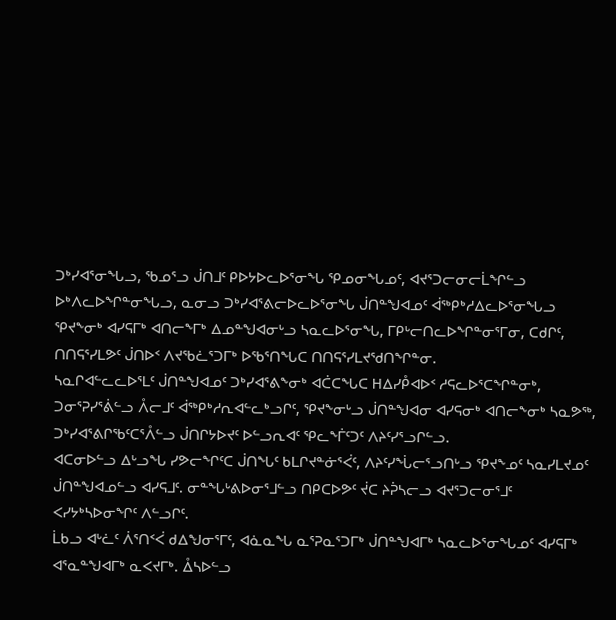ᑐᒃᓯᐊᕐᓂᖓᓗ, ᖃᓄᕐᓗ ᒎᑎᒧᑦ ᑭᐅᔭᐅᓚᐅᕐᓂᖓ ᕿᓄᓂᖓᓄᑦ, ᐊᔪᕐᑐᓕᓂᓕᒫᖏᓪᓗ ᐅᒃᐱᓚᐅᖏᓐᓂᖓᓗ, ᓇᓂᓗ ᑐᒃᓯᐊᕐᕕᓕᐅᓚᐅᕐᓂᖓ ᒎᑎᓐᖑᐊᓄᑦ ᐋᖅᑭᒃᓱᐃᓚᐅᕐᓂᖓᓗ ᕿᔪᖕᓂᒃ ᐊᓯᕋᒥᒃ ᐊᑎᓕᖕᒥᒃ ᐃᓄᓐᖑᐊᓂᒡᓗ ᓴᓇᓚᐅᕐᓂᖓ, ᒥᑭᒡᓕᑎᓚᐅᖏᓐᓂᕐᒥᓂ, ᑕᑯᒋᑦ, ᑎᑎᕋᕐᓯᒪᕗᑦ ᒎᑎᐅᑉ ᐱᔪᖃᓛᕐᑐᒥᒃ ᐅᖃᕐᑎᖓᑕ ᑎᑎᕋᕐᓯᒪᔪᖁᑎᖏᓐᓂ.
ᓴᓇᒋᐊᓪᓚᓚᐅᕐᒪᑦ ᒎᑎᓐᖑᐊᓄᑦ ᑐᒃᓯᐊᕐᕕᖕᓂᒃ ᐊᑖᑕᖓᑕ ᕼᐃᓯᑬᐊᐅᑉ ᓱᕋᓚᐅᕐᑕᖏᓐᓂᒃ, ᑐᓂᕐᕈᓯᕐᕖᓪᓗ ᐰᓕᒧᑦ ᐋᖅᑭᒃᓱᕆᐊᓪᓚᒃᓗᒋᑦ, ᕿᔪᖕᓂᒡᓗ ᒎᑎᓐᖑᐊᓂ ᐊᓯᕋᓂᒃ ᐊᑎᓕᖕᓂᒃ ᓴᓇᕗᖅ, ᑐᒃᓯᐊᕐᕕᒋᖃᑦᑕᕐᐰᓪᓗ ᒎᑎᒋᔭᐅᔪᑦ ᐅᓪᓗᕆᐊᑦ ᕿᓚᖕᒦᑦᑐᑦ ᐱᔨᑦᓯᕐᓗᒋᓪᓗ.
ᐊᑕᓂᐅᓪᓗ ᐃᒡᓗᖓ ᓯᕗᓕᖏᑦᑕ ᒎᑎᖓᑦ ᑲᒪᒋᔪᓐᓃᕐᐹᑦ, ᐱᔨᑦᓯᖔᓕᕐᓗᑎᒡᓗ ᕿᔪᖕᓄᑦ ᓴᓇᓯᒪᔪᓄᑦ ᒎᑎᓐᖑᐊᓄᓪᓗ ᐊᓯᕋᒧᑦ. ᓂᓐᖓᒡᕕᐅᓂᕐᒧᓪᓗ ᑎᑭᑕᐅᕗᑦ ᔫᑕ ᔨᕉᓴᓕᓗ ᐊᔪᕐᑐᓕᓂᕐᒧᑦ ᐸᓯᔭᒃᓴᐅᓂᖏᑦ ᐱᓪᓗᒋᑦ.
ᒫᑲᓗ ᐊᒡᓛᑦ ᐲᕐᑎᑉᐹ ᑯᐃᖑᓂᕐᒥᑦ, ᐊᓈᓇᖓ ᓇᕐᕈᓇᕐᑐᒥᒃ ᒎᑎᓐᖑᐊᒥᒃ ᓴᓇᓚᐅᕐᓂᖓᓄᑦ ᐊᓯᕋᒥᒃ ᐊᕐᓇᓐᖑᐊᒥᒃ ᓇᐸᔪᒥᒃ. ᐂᓴᐅᓪᓗ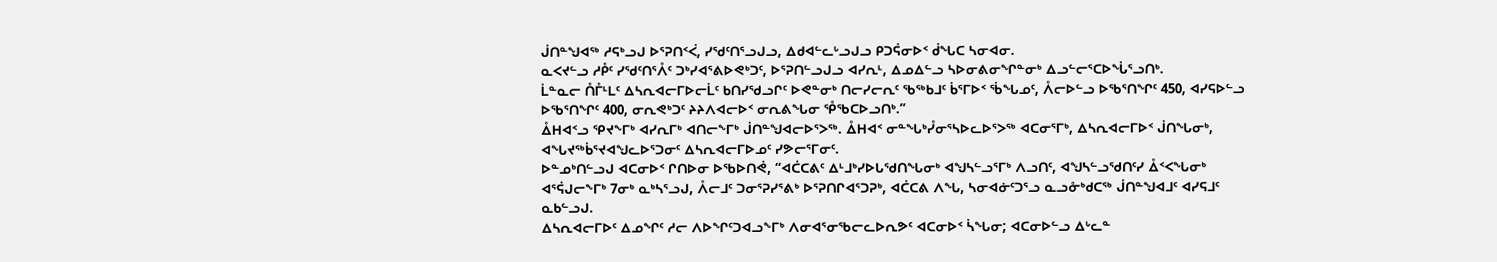ᒎᑎᓐᖑᐊᖅ ᓱᕋᒃᓗᒍ ᐅᕐᕈᑎᑉᐹ, ᓯᖁᑦᑎᕐᓗᒍᓗ, ᐃᑯᐊᓪᓚᒡᓗᒍᓗ ᑭᑐᕌᓂᐅᑉ ᑰᖓᑕ ᓴᓂᐊᓂ.
ᓇᐸᔪᓪᓗ ᓱᑬᑦ ᓯᖁᑦᑎᕐᐰᑦ ᑐᒃᓯᐊᕐᕕᐅᕙᒃᑐᑦ, ᐅᕐᕈᑎᓪᓗᒍᓗ ᐊᓯᕆᒻ, ᐃᓄᐃᓪᓗ ᓴᐅᓂᕕᓂᖏᓐᓂᒃ ᐃᓗᓪᓕᕐᑕᐅᖔᕐᓗᑎᒃ.
ᒫᓐᓇᓕ ᑍᒤᒻᒪᑦ ᐃᓴᕆᐊᓕᒥᐅᓕᒫᑦ ᑲᑎᓯᖁᓗᒋᑦ ᐅᕙᓐᓂᒃ ᑎᓕᓯᓕᕆᑦ ᖃᖅᑲᒧᑦ ᑳᕐᒥᐅᑉ ᖄᖓᓄᑦ, ᐰᓕᐅᓪᓗ ᐅᖃᕐᑎᖏᑦ 450, ᐊᓯᕋᐅᓪᓗ ᐅᖃᕐᑎᖏᑦ 400, ᓂᕆᕙᒃᑐᑦ ᔨᔨᐱᐊᓕᐅᑉ ᓂᕆᕕᖓᓂ ᕾᖃᑕᐅᓗᑎᒃ.”
ᐂᕼᐊᑉᓗ ᕿᔪᖕᒥᒃ ᐊᓯᕆᒥᒃ ᐊᑎᓕᖕᒥᒃ ᒎᑎᓐᖑᐊᓕᐅᕐᐳᖅ. ᐂᕼᐊᑉ ᓂᓐᖓᒃᓮᓂᕐᓴᐅᓚᐅᕐᐳᖅ ᐊᑕᓂᕐᒥᒃ, ᐃᓴᕆᐊᓕᒥᐅᑉ ᒎᑎᖓᓂᒃ, ᐊᖓᔪᖅᑳᕐᔪᐊᖑᓚᐅᕐᑐᓂᑦ ᐃᓴᕆᐊᓕᒥᐅᓄᑦ ᓯᕗᓕᕐᒥᓂᑦ.
ᐅᓐᓄᒃᑎᓪᓗᒍ ᐊᑕᓂᐅᑉ ᒋᑎᐅᓂ ᐅᖃᐅᑎᕚ, “ᐊᑖᑕᕕᑦ ᐃᒻᒧᒃᓯᐅᒐᖁᑎᖓᓂᒃ ᐊᖑᓴᓪᓗᕐᒥᒃ ᐱᓗᑎᑦ, ᐊᖑᓴᓪᓗᖁᑎᑦᓯ ᐂᑉᐸᖓᓂᒃ ᐊᕐᕌᒍᓕᖕᒥᒃ 7ᓂᒃ ᓇᒃᓴᕐᓗᒍ, ᐰᓕᒧᑦ ᑐᓂᕐᕈᓯᕐᕕᒃ ᐅᕐᕈᑎᒋᐊᕐᑐᕈᒃ, ᐊᑖᑕᕕ ᐱᖓ, ᓴᓂᐊᓃᑦᑐᕐᓗ ᓇᓗᓁᒃᑯᑕᖅ ᒎᑎᓐᖑᐊᒧᑦ ᐊᓯᕋᒧᑦ ᓇᑲᓪᓗᒍ.
ᐃᓴᕆᐊᓕᒥᐅᑦ ᐃᓄᖏᑦ ᓱᓕ ᐱᐅᖏᑦᑐᐊᓗᖕᒥᒃ ᐱᓂᐊᕐᓂᖃᓕᓚᐅᕆᕗᑦ ᐊᑕᓂᐅᑉ ᓵᖓᓂ; ᐊᑕᓂᐅᓪᓗ ᐃᒡᓚᓐ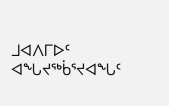ᒧᐊᐱᒥᐅᑦ ᐊᖓᔪᖅᑳᕐᔪᐊᖓᑦ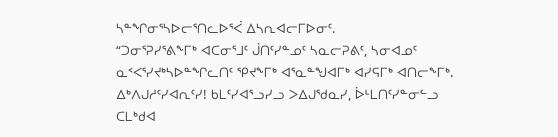ᓴᓐᖏᓂᕐᓴᐅᓕᕐᑎᓚᐅᕐᐹ ᐃᓴᕆᐊᓕᒥᐅᓂᑦ.
“ᑐᓂᕐᕈᓯᕐᕕᖕᒥᒃ ᐊᑕᓂᕐᒧᑦ ᒎᑎᑦᓯᓐᓄᑦ ᓴᓇᓕᕈᕕᑦ, ᓴᓂᐊᓄᑦ ᓇᑉᐸᕐᓯᔪᒃᓴᐅᓐᖏᓚᑎᑦ ᕿᔪᖕᒥᒃ ᐊᕐᓇᓐᖑᐊᒥᒃ ᐊᓯᕋᒥᒃ ᐊᑎᓕᖕᒥᒃ.
ᐃᒃᐱᒍᓱᑦᓯᐊᕆᑦᓯ! ᑲᒪᑦᓯᐊᕐᓗᓯᓗ ᐳᐃᒍᖁᓇᓯ, ᐆᒻᒪᑎᑦᓯᓐᓂᓪᓗ ᑕᒪᒃᑯᐊ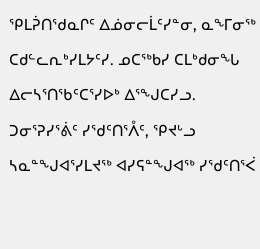ᕿᒪᕉᑎᖁᓇᒋᑦ ᐃᓅᓂᓕᒫᑦᓯᓐᓂ, ᓇᖕᒥᓂᖅ ᑕᑯᓪᓚᕆᒃᓯᒪᔭᑦᓯ. ᓄᑕᖅᑲᓯ ᑕᒪᒃᑯᓂᖓ ᐃᓕᓴᕐᑎᖃᑦᑕᕐᓯᐅᒃ ᐃᕐᖑᑕᓯᓗ.
ᑐᓂᕐᕈᓯᕐᕖᑦ ᓯᖁᑦᑎᕐᐰᑦ, ᕿᔪᒡᓗ ᓴᓇᓐᖑᐊᕐᓯᒪᔪᖅ ᐊᓯᕋᓐᖑᐊᖅ ᓯᖁᑦᑎᕐᐹ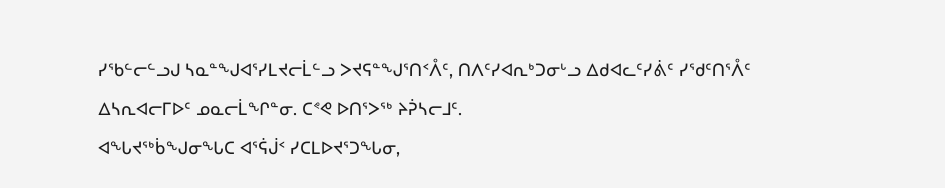ᓯᖃᓪᓕᓪᓗᒍ ᓴᓇᓐᖑᐊᕐᓯᒪᔪᓕᒫᓪᓗ ᐳᔪᕋᓐᖑᕐᑎᑉᐰᑦ, ᑎᐱᑦᓯᐊᕆᒃᑐᓂᒡᓗ ᐃᑯᐊᓚᑦᓯᕖᑦ ᓯᖁᑦᑎᕐᐰᑦ ᐃᓴᕆᐊᓕᒥᐅᑦ ᓄᓇᓕᒫᖏᓐᓂ. ᑕᕝᕙ ᐅᑎᕐᐳᖅ ᔨᕉᓴᓕᒧᑦ.
ᐊᖓᔪᖅᑳᖑᓂᖓᑕ ᐊᕐᕌᒎᑉ ᓯᑕᒪᐅᔪᕐᑐᖓᓂ,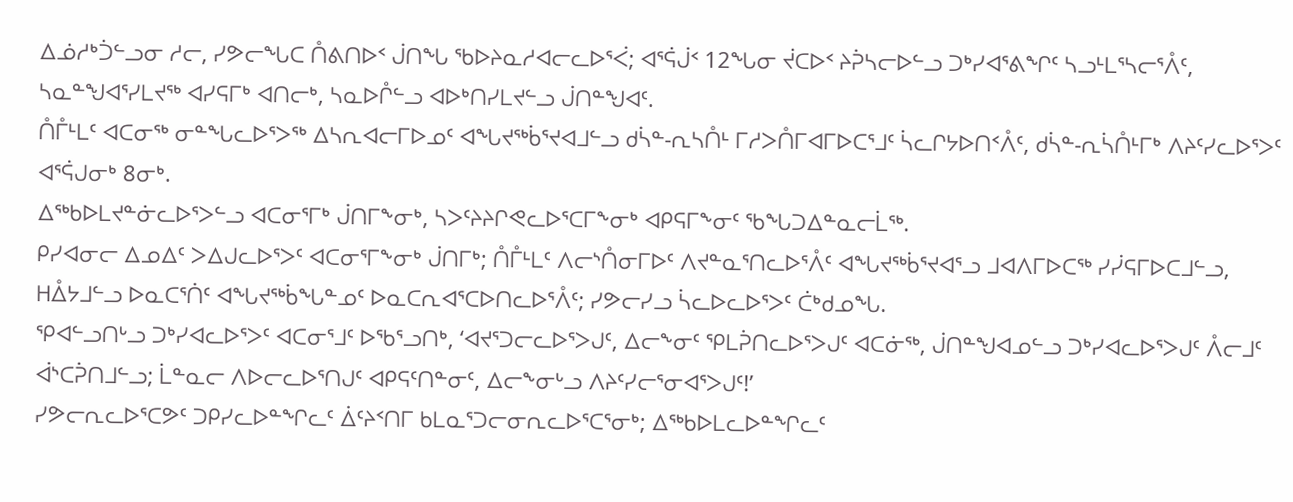ᐃᓅᓱᒃᑑᓪᓗᓂ ᓱᓕ, ᓯᕗᓕᖓᑕ ᑍᕕᑎᐅᑉ ᒎᑎᖓ ᖃᐅᔨᓇᓱᐊᓕᓚᐅᕐᐹ; ᐊᕐᕌᒎᑉ 12ᖓᓂ ᔫᑕᐅᑉ ᔨᕉᓴᓕᐅᓪᓗ ᑐᒃᓯᐊᕐᕕᖏᑦ ᓴᓗᒻᒪᕐᓴᓕᕐᐰᑦ, ᓴᓇᓐᖑᐊᕐᓯᒪᔪᖅ ᐊᓯᕋᒥᒃ ᐊᑎᓕᒃ, ᓴᓇᐅᒊᓪᓗ ᐊᐅᒃᑎᓯᒪᔪᓪᓗ ᒎᑎᓐᖑᐊᑦ.
ᑍᒤᒻᒪᑦ ᐊᑕᓂᖅ ᓂᓐᖓᓚᐅᕐᐳᖅ ᐃᓴᕆᐊᓕᒥᐅᓄᑦ ᐊᖓᔪᖅᑳᕐᔪᐊᒧᓪᓗ ᑯᓵᓐ-ᕆᓴᑍᒻ ᒥᓱᐳᑍᒥᐊᒥᐅᑕᕐᒧᑦ ᓵᓚᒋᔭᐅᑎᑉᐰᑦ, ᑯᓵᓐ-ᕆᓵᑍᒻᒥᒃ ᐱᔨᑦᓯᓚᐅᕐᐳᑦ ᐊᕐᕌᒍᓂᒃ 8ᓂᒃ.
ᐃᖅᑲᐅᒪᔪᓐᓃᓚᐅᕐᐳᓪᓗ ᐊᑕᓂᕐᒥᒃ ᒎᑎᒥᖕᓂᒃ, ᓴᐳᑦᔨᔨᒋᕙᓚᐅᕐᑕᒥᖕᓂᒃ ᐊᑭᕋᒥᖕᓂᑦ ᖃᖓᑐᐃᓐᓇᓕᒫᖅ.
ᑭᓯᐊᓂᓕ ᐃᓄᐃᑦ ᐳᐃᒍᓚᐅᕐᐳᑦ ᐊᑕᓂᕐᒥᖕᓂᒃ ᒎᑎᒥᒃ; ᑍᒤᒻᒪᑦ ᐱᓕᔅᑍᓂᒥᐅᑦ ᐱᔪᓐᓇᕐᑎᓚᐅᕐᐰᑦ ᐊᖓᔪᖅᑳᕐᔪᐊᕐᓗ ᒧᐊᐱᒥᐅᑕᖅ ᓯᓰᕋᒥᐅᑕᒧᓪᓗ, ᕼᐂᔭᒧᓪᓗ ᐅᓇᑕᕐᑏᑦ ᐊᖓᔪᖅᑳᖓᓐᓄᑦ ᐅᓇᑕᕆᐊᕐᑕᐅᑎᓚᐅᕐᐰᑦ; ᓯᕗᓕᓯᓗ ᓵᓚᐅᓚᐅᕐᐳᑦ ᑖᒃᑯᓄᖓ.
ᕿᐊᓪᓗᑎᒡᓗ ᑐᒃᓯᐊᓚᐅᕐᐳᑦ ᐊᑕᓂᕐᒧᑦ ᐅᖃᕐᓗᑎᒃ, ‘ᐊᔪᕐᑐᓕᓚᐅᕐᐳᒍᑦ, ᐃᓕᖕᓂᑦ ᕿᒪᕉᑎᓚᐅᕐᐳᒍᑦ ᐊᑕᓃᖅ, ᒎᑎᓐᖑᐊᓄᓪᓗ ᑐᒃᓯᐊᓚᐅᕐᐳᒍᑦ ᐰᓕᒧᑦ ᐋᔅᑕᕉᑎᒧᓪᓗ; ᒫᓐᓇᓕ ᐱᐅᓕᓚᐅᕐᑎᒍᑦ ᐊᑭᕋᑦᑎᓐᓂᑦ, ᐃᓕᖕᓂᒡᓗ ᐱᔨᑦᓯᓕᕐᓂᐊᕐᐳᒍᑦ!’
ᓯᕗᓕᕆᓚᐅᕐᑕᕗᑦ ᑐᑭᓯᓚᐅᓐᖏᓚᑦ ᐄᑦᔨᑉᑎᒥ ᑲᒪᓇᕐᑐᓕᓂᕆᓚᐅᕐᑕᕐᓂᒃ; ᐃᖅᑲᐅᒪᓚᐅᓐᖏᓚᑦ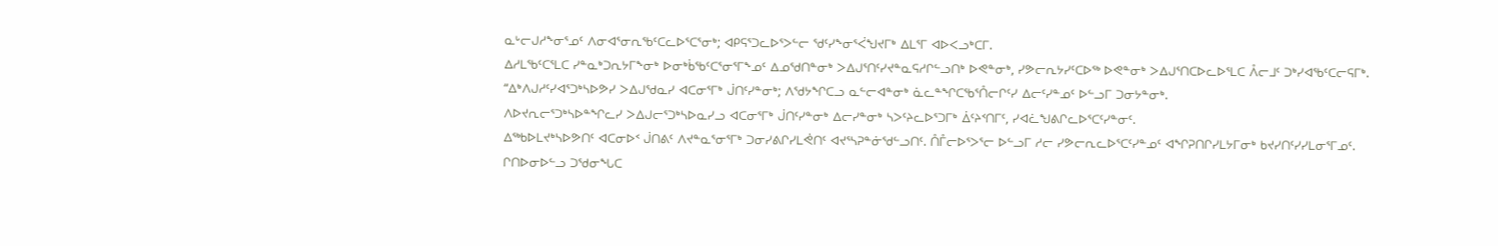ᓇᒡᓕᒍᓱᖕᓂᕐᓄᑦ ᐱᓂᐊᕐᓂᕆᖃᑦᑕᓚᐅᕐᑕᕐᓂᒃ; ᐊᑭᕋᕐᑐᓚᐅᕐᐳᓪᓕ ᖁᑦᓯᖕᓂᕐᐹᖑᔪᒥᒃ ᐃᒪᕐᒥ ᐊᐅᐸᓗᒃᑕᒥ.
ᐃᓱᒪᖃᑦᑕᕐᒪᑕ ᓯᓐᓇᒃᑐᕆᔭᒥᖕᓂᒃ ᐅᓂᒃᑳᖃᑦᑕᕐᓂᕐᒥᖕᓄᑦ ᐃᓄᖁᑎᓐᓂᒃ ᐳᐃᒍᕐᑎᑦᓯᔪᓐᓇᕋᓱᒋᓪᓗᑎᒃ ᐅᕙᓐᓂᒃ, ᓯᕗᓕᕆᔭᓯᑦᑕᐅᖅ ᐅᕙᓐᓂᒃ ᐳᐃᒍᕐᑎᑕᐅᓚᐅᕐᒪᑕ ᐰᓕᒧᑦ ᑐᒃᓯᐊᖃᑦᑕᓕᕋᒥᒃ.
“ᐃᒃᐱᒍᓱᑦᓯᐊᕐᑐᒃᓴᐅᕗᓯ ᐳᐃᒍᖁᓇᓯ ᐊᑕᓂᕐᒥᒃ ᒎᑎᑦᓯᓐᓂᒃ; ᐱᖁᔭᖏᑕᓗ ᓇᓪᓕᐊᓐᓂᒃ ᓈᓚᓐᖏᑕᖃᕐᑍᓕᒋᑦᓯ ᐃᓕᑦᓯᓐᓄᑦ ᐅᓪᓗᒥ ᑐᓂᔭᓐᓂᒃ.
ᐱᐅᔪᕆᓕᕐᑐᒃᓴᐅᓐᖏᓚᓯ ᐳᐃᒍᓕᕐᑐᒃᓴᐅᓇᓯᓗ ᐊᑕᓂᕐᒥᒃ ᒎᑎᑦᓯᓐᓂᒃ ᐃᓕᓯᓐᓂᒃ ᓴᐳᑦᔨᓚᐅᕐᑐᒥᒃ ᐄᑦᔨᑉᑎᒥᑦ, ᓯᐊᓛᖑᕕᒋᓚᐅᕐᑕᑦᓯᓐᓂᑦ.
ᐃᖅᑲᐅᒪᔪᒃᓴᐅᕗᑎᑦ ᐊᑕᓂᐅᑉ ᒎᑎᕕᑦ ᐱᔪᓐᓇᕐᓂᕐᒥᒃ ᑐᓂᓯᕕᒋᓯᒪᕚᑎᑦ ᐊᔪᕐᓴᕈᓐᓃᖁᓪᓗᑎᑦ. ᑍᒤᓕᐅᕐᐳᕐᓕ ᐅᓪᓗᒥ ᓱᓕ ᓯᕗᓕᕆᓚᐅᕐᑕᑦᓯᓐᓄᑦ ᐊᖏᕈᑎᒋᓯᒪᔭᒥᓂᒃ ᑲᔪᓯᑎᑦᓯᓯᒪᓂᕐᒥᓄᑦ.
ᒋᑎᐅᓂᐅᓪᓗ ᑐᖁᓂᖓᑕ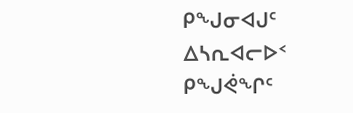ᑭᖑᓂᐊᒍᑦ ᐃᓴᕆᐊᓕᐅᑉ ᑭᖑᕚᖏᑦ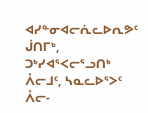ᐊᓯᓐᓂᐊᓕᕇᓚᐅᕆᕗᑦ ᒎᑎᒥᒃ, ᑐᒃᓯᐊᕐᐸᓕᕐᓗᑎᒃ ᐰᓕᒧᑦ, ᓴᓇᓚᐅᕐᐳᑦ ᐰᓕ-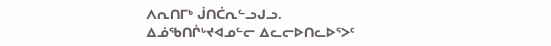ᐱᕆᑎᒥᒃ ᒎᑎᑖᕆᓪᓗᒍᓗ.
ᐃᓅᖃᑎᒌᒡᔪᐊᓄᓪᓕ ᐃᓚᓕᐅᑎᓚᐅᕐᐳᑦ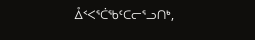ᐂᑉᐸᕐᑖᖃᑦᑕᓕᕐᓗᑎᒃ,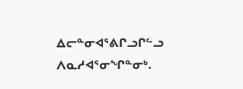ᐃᓕᓐᓂᐊᕐᕕᒋᓗᒋᓪᓗ ᐱᓇᓱᐊᕐᓂᖏᓐᓂᒃ.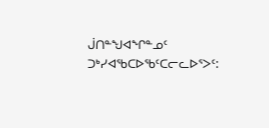ᒎᑎᓐᖑᐊᖏᓐᓄᑦ ᑐᒃᓯᐊᖃᑕᐅᖃᑦᑕᓕᓚᐅᕐᐳᑦ: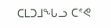ᑕᒪᑐᒧᖓᓗ ᑕᕝᕙ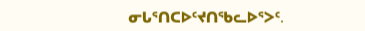ᓂᒐᕐᑎᑕᐅᑦᔪᑎᖃᓚᐅᕐᐳᑦ.